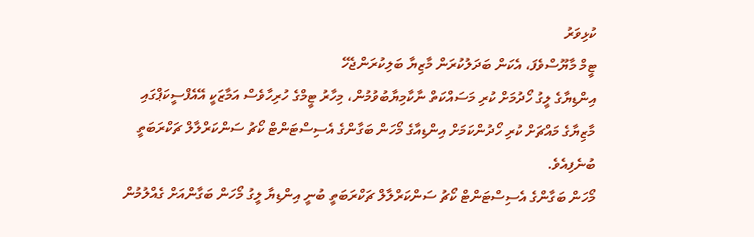ކުޅިވަރު
ޓީމް މާޔޫސްވެފަ، އެކަން ބަދަލުކުރަން މާޒިޔާ ބަލިކުރަންޖެހޭ
އިންޑިޔާގެ ލީގު ހޯދުމަށް ކުރި މަސައްކަތް ނާކާމިޔާބުވުމުން، މިހާރު ޓީމްގެ ހުރިހާވެސް އަމާޒަކީ އޭއެފްސީކަޕްގައި މާޒިޔާގެ މައްޗަށް ކުރި ހޯދުންކަމަށް އިންޑިއާގެ މޯހަން ބަގާންގެ އެސިސްޓަންޓް ކޯޗު ސަންކަރްލާލް ޗަކްރަބަތީ ބުނެފިއެވެ.
މޯހަން ބަގާންގެ އެސިސްޓަންޓް ކޯޗު ސަންކަރްލާލް ޗަކްރަބަތީ ބުނީ އިންޑިޔާ ލީގު މޯހަން ބަގާންއަށް ގެއްލުމުން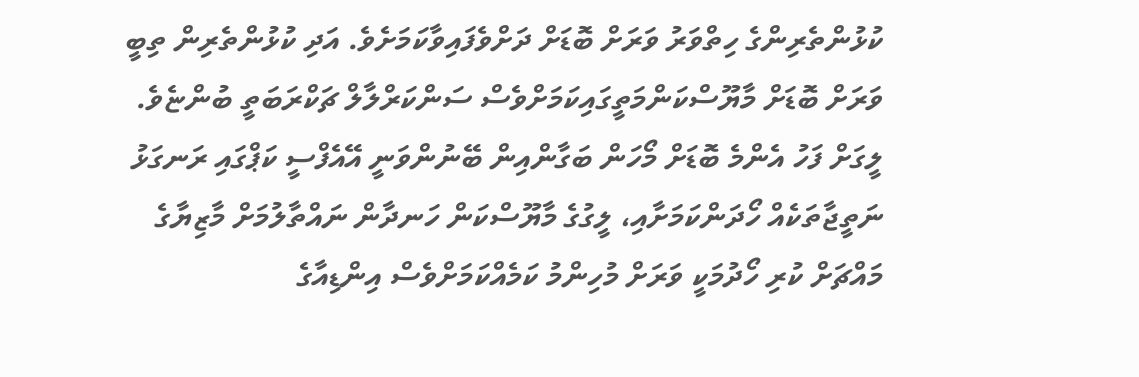ކުޅުންތެރިންގެ ހިތްވަރު ވަރަށް ބޮޑަށް ދަށްވެފައިވާކަމަށެވެ. އަދި ކުޅުންތެރިން ތިބީ ވަރަށް ބޮޑަށް މާޔޫސްކަންމަތީގައިކަމަށްވެސް ސަންކަރްލާލް ޗަކްރަބަތީ ބުންޏެވެ. ލީގަށް ފަހު އެންމެ ބޮޑަށް މޯހަން ބަގާންއިން ބޭނުންވަނީ އޭއެފްސީ ކަޕްގައި ރަނގަޅު ނަތީޖާތަކެއް ހޯދަންކަމަށާއި، ލީގުގެ މާޔޫސްކަން ހަނދާން ނައްތާލުމަށް މާޒިޔާގެ މައްޗަށް ކުރި ހޯދުމަކީ ވަރަށް މުހިންމު ކަމެއްކަމަށްވެސް އިންޑިއާގެ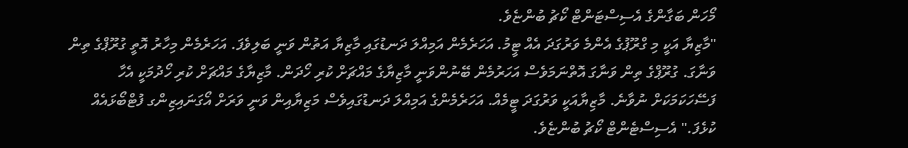މޯހަން ބަގާންގެ އެސިސްޓަންޓް ކޯޗު ބުންޏެވެ.
"މާޒިޔާ އަކީ މި ގްރޫޕުގެ އެންމެ ވަރުގަދަ އެއް ޓީމު. އަހަރެމެން އަމިއްލަ ދަނޑުގައި މާޒިޔާ އަތުން ވަނީ ބަލިވެފަ. އަހަރެމެން މިހާރު އޮތީ ގުރޫޕްގެ ތިން ވަނާގަ. ގުރޫޕްގެ ތިން ވަނާގަ އޮތްނަމަވެސް އަހަރުމެން ބޭނުންވަނީ މާޒިޔާގެ މައްޗަށް ކުރި ހޯދަން. މާޒިޔާގެ މައްޗަށް ކުރި ހޯދުމަކީ އެހާ ފަސޭހަކަމަކަށް ނުވާނެ. މާޒިޔާއަކީ ވަރުގަދަ ޓީމެއް. އަހަރެމެންގެ އަމިއްލަ ދަނޑުގައިވެސް މަޒިޔާއިން ވަނީ ވަރަށް އޯގަނައިޒިންގ ފުޓްބޯޅައެއް ކުޅެފަ." އެސިސްޓެންޓް ކޯޗު ބުންޏެވެ.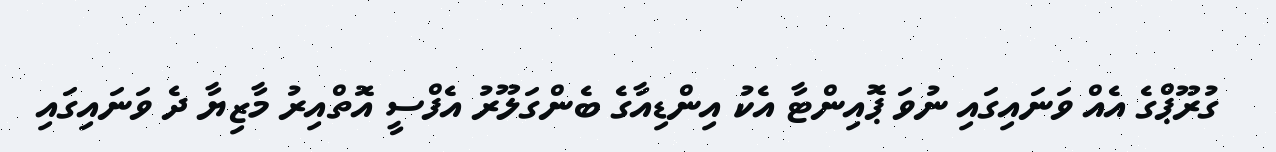ގުރޫޕްގެ އެއް ވަނައިގައި ނުވަ ޕޮއިންޓާ އެކު އިންޑިއާގެ ބެންގަލޫރު އެފްސީ އޮތްއިރު މާޒިޔާ ދެ ވަނައިގައި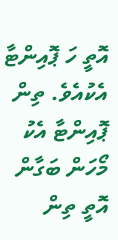އޮތީ ހަ ޕޮއިންޓާ އެކުއެވެ. ތިން ޕޮއިންޓާ އެކު މޯހަން ބަގާން އޮތީ ތިން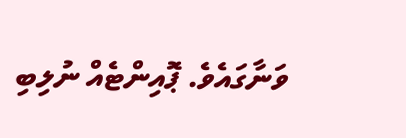ވަނާގައެވެ. ޕޮއިންޓެއް ނުލިބި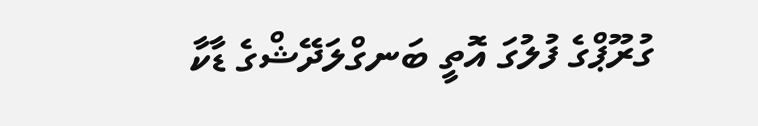ގުރޫޕްގެ ފުލުގަ އޮތީ ބަނގްލަދޭޝްގެ ޑާކާ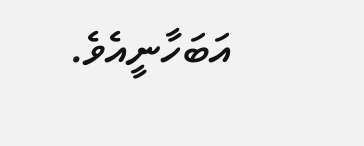އަބަހާނީއެވެ.